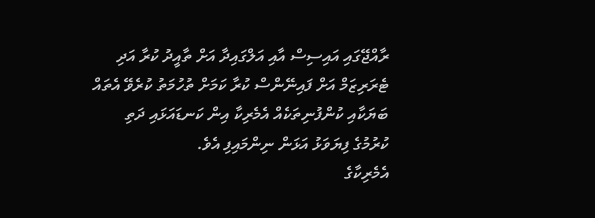ރާއްޖޭގައި އައިސިސް އާއި އަލްގައިދާ އަށް ތާއީދު ކުރާ އަދި ޓެރަރިޒަމް އަށް ފައިނޭންސް ކުރާ ކަމަށް ތުހުމަތު ކުރެވޭ އެތައް ބަޔަކާއި ކުންފުނިތަކެއް އެމެރިކާ އިން ކަނޑައަޅައި ދަތި ކުރުމުގެ ފިޔަވަޅު އަޅަން ނިންމައިފި އެވެ.
އެމެރިކާގެ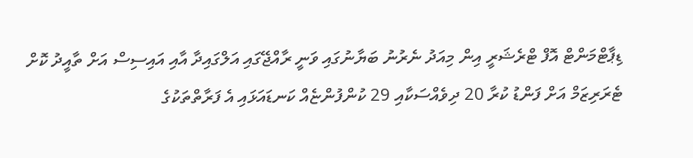ޑިޕާޓްމަންޓް އޮފް ޓްރެޝަރީ އިން މިއަދު ނެރުނު ބަޔާނުގައި ވަނީ ރާއްޖޭގައި އަލްގައިދާ އާއި އައިސިސް އަށް ތާއީދު ކޮށް ޓެރަރިޒަމް އަށް ފަންޑު ކުރާ 20 ދިވެއްސަކާއި 29 ކުންފުންޏެއް ކަނޑައަޅައި އެ ފަރާތްތަކުގެ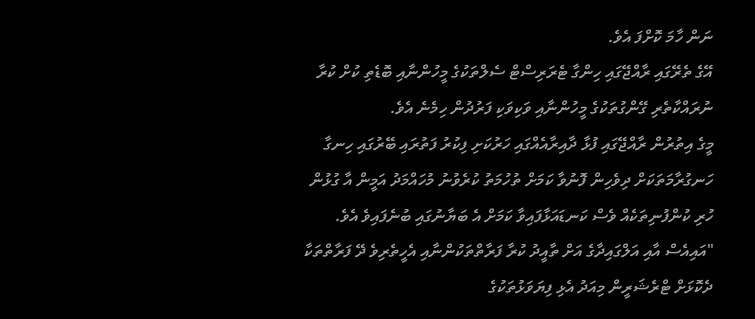ނަން ހާމަ ކޮށްފަ އެވެ.
އޭގެ ތެރޭގައި ރާއްޖޭގައި ހިންގާ ޓެރަރިސްޓް ސެލްތަކުގެ މީހުންނާއި ބޮޑެތި ކުށް ކުރާ ނުރައްކާތެރި ގޭންގުތަކުގެ މީހުންނާއި ވަކިވަކި ފަރުދުން ހިމެނެ އެވެ.
މީގެ އިތުރުން ރާއްޖޭގައި ފުޅާ ދާއިރާއެއްގައި ހަރުކަށި ފިކުރު ފަތުރައި ބޭރުގައި ހިނގާ ހަނގުރާމަތަކަށް ދިވެހިން ފޮނުވާ ކަމަށް ތުހުމަތު ކުރެވުނު މުހައްމަދު އަމީން އާ ގުޅުން ހުރި ކުންފުނިތަކެއް ވެސް ކަނޑައަޅާފައިވާ ކަމަށް އެ ބަޔާނުގައި ބުނެފައިވެ އެވެ.
"އައިއެސް އާއި އަލްގައިދާގެ އަށް ތާއީދު ކުރާ ފަރާތްތަކުންނާއި އެހީތެރިވެ ދޭ ފަރާތްތަކާ ދެކޮޅަށް ޓްރެޝަރީން މިއަދު އެޅި ފިޔަވަޅުތަކުގެ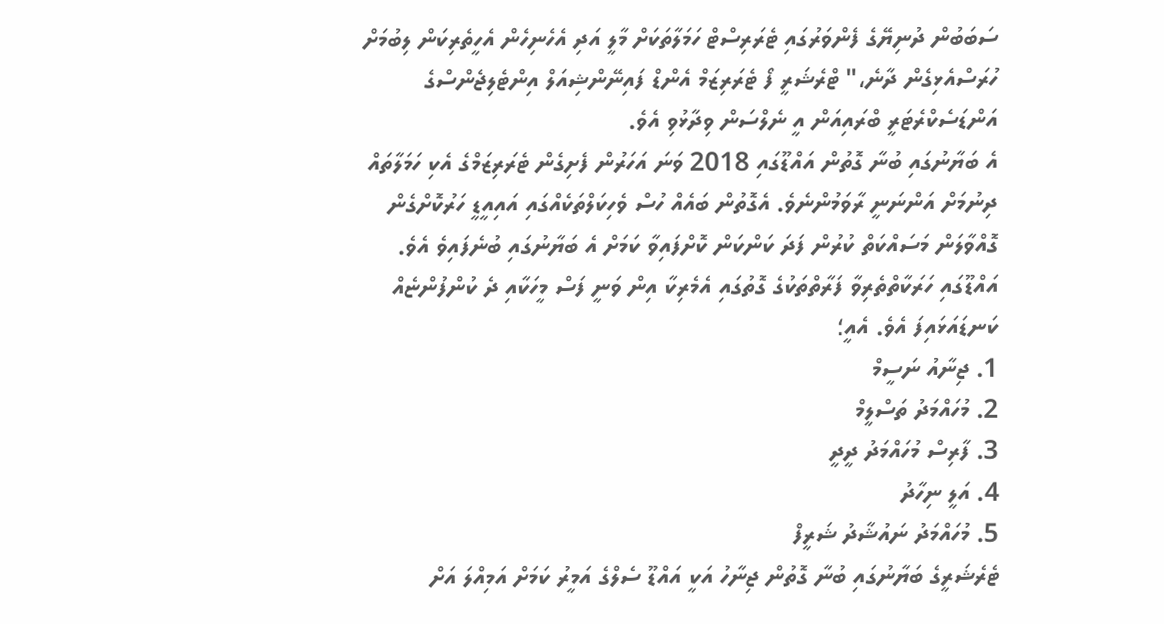ސަބަބުން ދުނިޔޭގެ ފެންވަރުގައި ޓެރަރިސްޓް ހަމަލާތަކަށް މާލީ އަދި އެހެނިހެން އެހީތެރިކަން ލިބުމަށް ހުރަސްއެޅިގެން ދާނެ،" ޓްރެޝަރީ ފޯ ޓެރަރިޒަމް އެންޑް ފައިނޭންޝިއަލް އިންޓެލިޖެންސްގެ އަންޑަސެކްރެޓަރީ ބްރައިއަން އީ ނެލްސަން ވިދާޅުވި އެވެ.
އެ ބަޔާނުގައި ބުނާ ގޮތުން އައްޑޫގައި 2018 ވަނަ އަހަރުން ފެށިގެން ޓެރަރިޒަމްގެ އެކި ހަމަލާތައް ދިނުމަށް އަންނަނީ ރާވަމުންނެވެ. އެގޮތުން ބައެއް ހުސް ވެހިކަލްތަކެއްގައި އައިއީޑީ ހަރުކޮށްގެން ގޮއްވާލަން މަސައްކަތް ކުރުން ފަދަ ކަންކަން ކޮށްފައިވާ ކަމަށް އެ ބަޔާނުގައި ބުނެފައިވެ އެވެ.
އައްޑޫގައި ހަރަކާތްތެރިވާ ފަރާތްތަކުގެ ގޮތުގައި އެމެރިކާ އިން ވަނީ ފަސް މީހަކާއި ދެ ކުންފުންޏެއް ކަނޑައަޅައިފަ އެވެ. އެއީ؛
1. ޖިނާއު ނަސީމް
2. މުހައްމަދު ތަސްލީމް
3. ފާރިސް މުހައްމަދު ދީދީ
4. އަލީ ނިހާދު
5. މުހައްމަދު ނައުޝާދު ޝަރީފް
ޓެރެޝަރީގެ ބަޔާނުގައި ބުނާ ގޮތުން ޖިނާހު އަކީ އައްޑޫ ސެލްގެ އަމީރު ކަމަށް އަމިއްލަ އަށް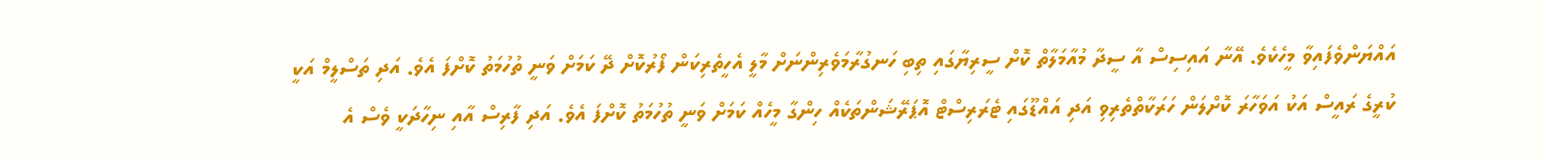އައްޔަންވެފައިވާ މީހެކެވެ. އޭނާ އައިސިސް އާ ސީދާ މުއާމަލާތް ކޮށް ސީރިޔާގައި ތިބި ހަނގުރާމަވެރިންނަށް މާލީ އެހީތެރިކަން ފޯރުކޮށް ދޭ ކަމަށް ވަނީ ތުހުމަތު ކޮށްފަ އެވެ. އަދި ތަސްލީމް އަކީ ކުރީގެ ރައީސް އަކު އަވަހާރަ ކޮށްލަން ހަރަކާތްތެރިވި އަދި އައްޑޫގައި ޓެރަރިސްޓް އޮޕަރޭޝަންތަކެއް ހިންގާ މީހެއް ކަމަށް ވަނީ ތުހުމަތު ކޮށްފަ އެވެ. އަދި ފާރިސް އާއި ނިހާދަކީ ވެސް އެ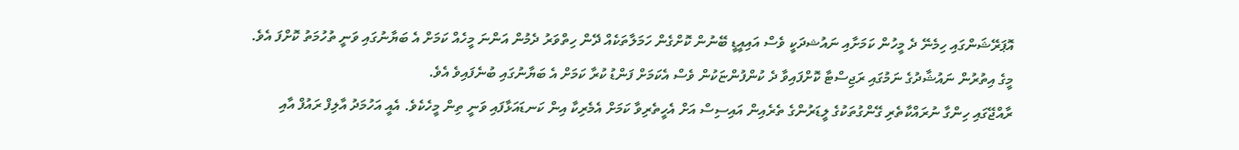އޮޕަރޭޝަންގައި ހިމެނޭ ދެ މީހުން ކަމަށާއި ނައުޝދަކީ ވެސް އައިއީޑީ ބޭނުން ކޮށްގެން ހަމަލާތަކެއް ދޭން ހިތްވަރު ދެމުން އަންނަ މީހެއް ކަމަށް އެ ބަޔާނުގައި ވަނީ ތުހުމަތު ކޮށްފަ އެވެ.
މީގެ އިތުރުން ނައުޝާދުގެ ނަމުގައި ރަޖިސްޓާ ކޮށްފައިވާ ދެ ކުންފުންޏަކުން ވެސް އެކަމަށް ފަންޑު ކުރާ ކަމަށް އެ ބަޔާނުގައި ބުނެފައިވެ އެވެ.
ރާއްޖޭގައި ހިންގާ ނުރައްކާތެރި ގޭންގުތަކުގެ ލީޑަރުންގެ ތެރެއިން އައިސިސް އަށް އެހީތެރިވާ ކަމަށް އެމެރިކާ އިން ކަނޑައަޅާފައި ވަނީ ތިން މީހެކެވެ. އެއީ އަހުމަދު އާލިފް ރައުފް އާއި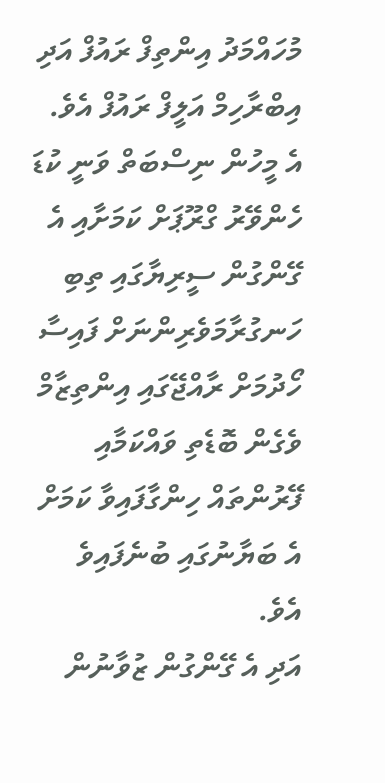މުހައްމަދު އިންތިފް ރައުފް އަދި އިބްރާހިމް އަލީފް ރައުފް އެވެ.
އެ މީހުން ނިސްބަތް ވަނީ ކުޑަ ހެންވޭރު ގްރޫޕަށް ކަމަށާއި އެ ގޭންގުން ސީރިޔާގައި ތިބި ހަނގުރާމަވެރިންނަށް ފައިސާ ހޯދުމަށް ރާއްޖޭގައި އިންތިޒާމް ވެގެން ބޮޑެތި ވައްކަމާއި ފޭރުންތައް ހިންގާފައިވާ ކަމަށް އެ ބަޔާނުގައި ބުނެފައިވެ އެވެ.
އަދި އެ ގޭންގުން ޒުވާނުން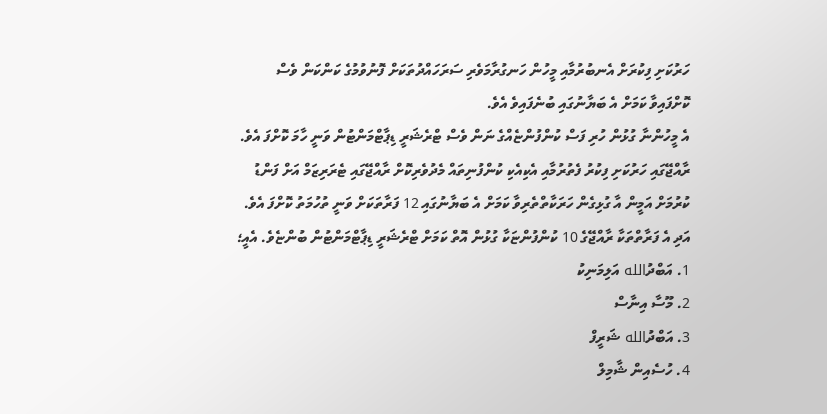ހަރުކަށި ފިކުރަށް އެނބުރުމާއި މީހުން ހަނގުރާމަވެރި ސަރަހައްދުތަކަށް ފޮނުވުމުގެ ކަންކަން ވެސް ކޮށްފައިވާ ކަމަށް އެ ބަޔާނުގައި ބުނެފައިވެ އެވެ.
އެ މީހުންނާ ގުޅުން ހުރި ފަސް ކުންފުންޏެއްގެ ނަން ވެސް ޓްރެޝަރީ ޑިޕާޓްމަންޓުން ވަނީ ހާމަ ކޮށްފަ އެވެ.
ރާއްޖޭގައި ހަރުކަށި ފިކުރު ފެތުރުމާއި އެކިއެކި ކުންފުނިތައް މެދުވެރިކޮށް ރާއްޖޭގައި ޓެރަރިޒަމް އަށް ފަންޑު ކުރުމަށް އަމީން އާ ގުޅިގެން ހަރަކާތްތެރިވާ ކަމަށް އެ ބަޔާނުގައި 12 ފަރާތަކަށް ވަނީ ތުހުމަތު ކޮށްފަ އެވެ. އަދި އެ ފަރާތްތަކާ ރާއްޖޭގެ 10 ކުންފުންޏަކާ ގުޅުން އޮތް ކަމަށް ޓްރެޝަރީ ޑިޕާޓްމަންޓުން ބުންޏެވެ. އެއީ؛
1. އަބްދުالله އަލިމަނިކު
2. މޫސާ އިނާސް
3. އަބްދުالله ޝަރީފް
4. ހުސެއިން ޝާމިލް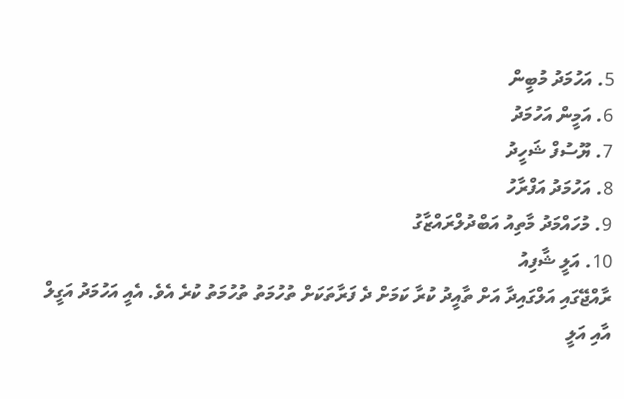5. އަހުމަދު މުބީން
6. އަމީން އަހުމަދު
7. ޔޫސުފް ޝަހީދު
8. އަހުމަދު އަފްރާހު
9. މުހައްމަދު މާތިއު އަބްދުލްރައްޒާގު
10. އަލީ ޝާފިއު
ރާއްޖޭގައި އަލްގައިދާ އަށް ތާއީދު ކުރާ ކަމަށް ދެ ފަރާތަކަށް ތުހުމަތު ތުހުމަތު ކުރެ އެވެ. އެއީ އަހުމަދު އަގީލް އާއި އަލީ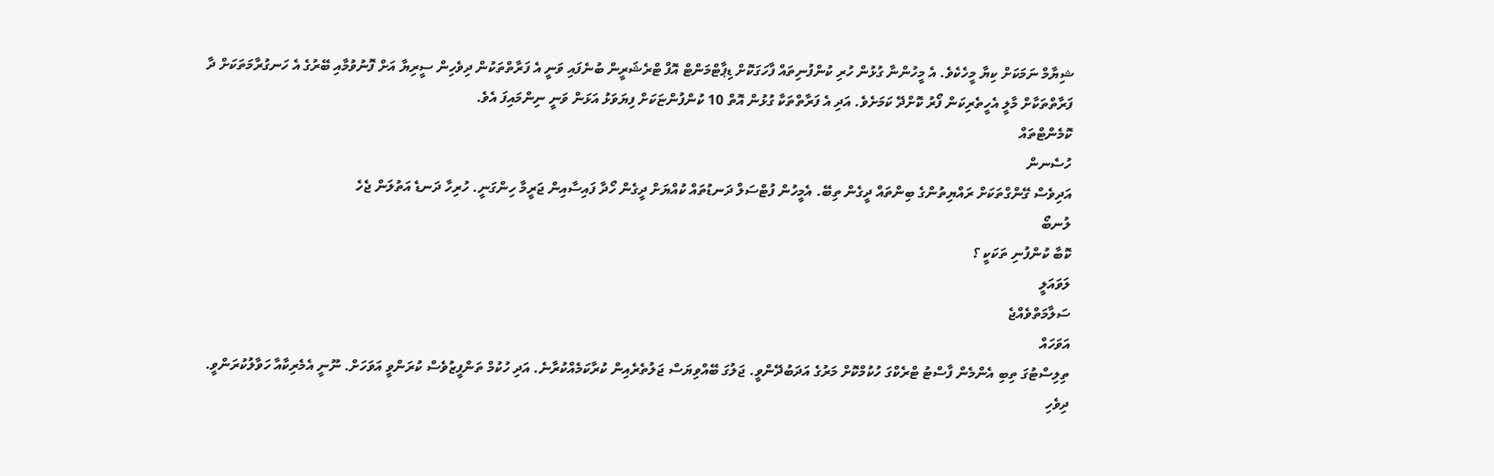ޝިޔާމް ނަމަކަށް ކިޔާ މީހެކެވެ. އެ މީހުންނާ ގުޅުން ހުރި ކުންފުނިތައް ފާހަގަކޮށް ޑިޕާޓްމަންޓް އޮފް ޓްރެޝަރީން ބުނެފައި ވަނީ އެ ފަރާތްތަކުން ދިވެހިން ސީރިޔާ އަށް ފޮނުވުމާއި ބޭރުގެ އެ ހަނގުރާމަތަކަށް ދާ ފަރާތްތަކާށް މާލީ އެހީތެރިކަން ފޯރު ކޮށްދޭ ކަމަށެވެ. އަދި އެ ފަރާތްތަކާ ގުޅުން އޮތް 10 ކުންފުންޏަކަށް ފިޔަވަޅު އަޅަން ވަނީ ނިންމައިފަ އެވެ.
ކޮމެންޓްތައް
ހުސެނން
އަދިވެސް ގޭންގްތަކަށް ރައްޔިތުންގެ ބިންތައް ދީގެން ތިބޭ. އެމީހުން ފުޓްސަލް ދަނޑުތައް ކުއްޔަށް ދީގެން ހޯދާ ފައިސާއިން ޖަރީމާ ހިންގަނީ. ހުރިހާ ދަނޑެ އަތުލަން ޖެހެ
ލުނބޯ
ކޮބާ ކުންފުނި ތަކަކީ ؟
ލަވައަލީ
ސަލާމަތްވެއްޖެ
އަވަހައް
ތިލިސްޓުގަ ތިބި އެންމެން ފާސްޓު ޓްރެކްގަ ހުކުމްކޮށް މަރުގެ އަދަބުދޭންވީ. ޖަލުގަ ބޭއްވިޔަސް ޖަލުތެރެއިން ކުރާކަމެއްކުރާނެ. އަދި ހުކުމް ތަންފީޒުވެސް ކުރަންވީ އަވަހަށް. ނޫނީ އެމެރިކާއާ ހަވާލުކުރަންވީ. ދިވެހި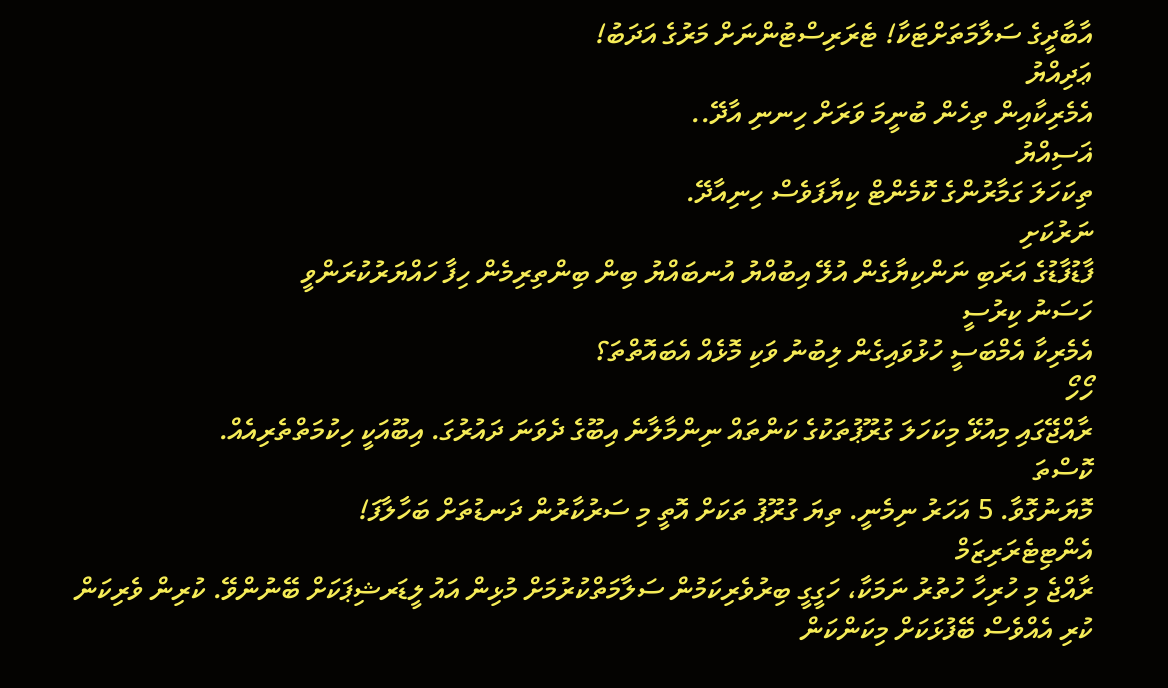އާބާދީގެ ސަލާމަތަށްޓަކާ! ޓެރަރިސްޓުންނަށް މަރުގެ އަދަބު!
ޢަދިއްޔު
އެމެރިކާއިން ތިހެން ބުނީމަ ވަރަށް ހިނނި އާދޭ..
ޣަސިއްޔު
ތިކަހަލަ ގަމާރުންގެ ކޮމެންޓް ކިޔާފަވެސް ހިނިއާދޭ.
ނަރުކަށި
ފާޑުފާޑުގެ އަރަބި ނަންކިޔާގެން އުލޭ އިބުއްޔު އުނބައްޔު ބިން ބިންތިރިމެން ހިފާ ހައްޔަރުކުރަންވީ
ހަސަނު ކިރުސީ
އެމެރިކާ އެމްބަސީ ހުޅުވައިގެން ލިބުނު ވަކި މޮޅެއް އެބައޮތްތަ؟
ހޯހޯ
ރާއްޖޭގައި މިއުޅޭ މިކަހަލަ ގުރޫޕުތަކުގެ ކަންތައް ނިންމާލާނެ އިބޫގެ ދެވަނަ ދައުރުގަ. އިބޫއަކީ ހިކުމަތްތެރިއެއް.
ކޮސްތަ
މޮޔަނުގޮވާ. 5 އަހަރު ނިމެނީ. ތިޔަ ގުރޫޕު ތަކަށް އޮތީ މި ސަރުކާރުން ދަނޑުތަށް ބަހާލާފަ!
އެންޓިޓެރަރިޒަމް
ރާއްޖެ މި ހުރިހާ ހުތުރު ނަމަކާ، ހަގީގީ ބިރުވެރިކަމުން ސަލާމަތްކުރުމަށް މުޅިން އައު ލީޑަރޝިޕަކަށް ބޭނުންވޭ. ކުރިން ވެރިކަން ކުރި އެއްވެސް ބޭފުޅަކަށް މިކަންކަން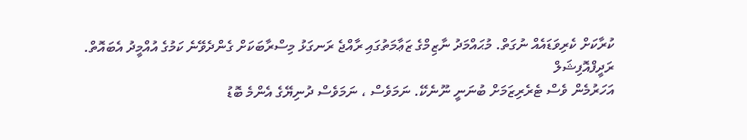ކުރާކަށް ކެރިވަޑައެއް ނުގަތް. މުޙައްމަދު ނާޒިމްގެ ޒަޢާމަތުގައި ރާއްޖެ ރަނގަޅު މިސްރާބަކަށް ގެންދެވޭނެ ކަމުގެ އުއްމީދު އެބައޮތް.
ރަދީފްއޮފިޝަލް
އަހަރުމެން ވެސް ޓެރެރިޒަމަށް ބުނަނީ ނޫނެކޭ. ނަމަވެސް ، ނަމަވެސް ދުނިޔޭގެ އެންމެ ބޮޑު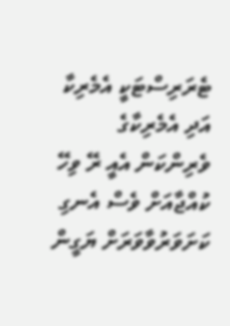ޓެރަރިސްޓަކީ އެމެރިކާ އަދި އެމެރިކާގެ ވެރިންކަން އެއީ ރޭ ވިހޭ ކުއްޖާއަށް ވެސް އެނގި ކަށަވަރުވާވަރަށް ޔަގީން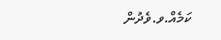ކަމެއް.ވ.ވެދުން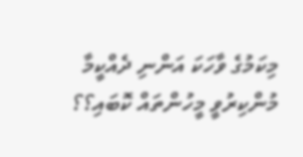މިކަމުގެ ވާހަކަ އަންނި ދެއްކީމާ މުންކިރުވީ މީހުންތައް ކޮބައި؟؟